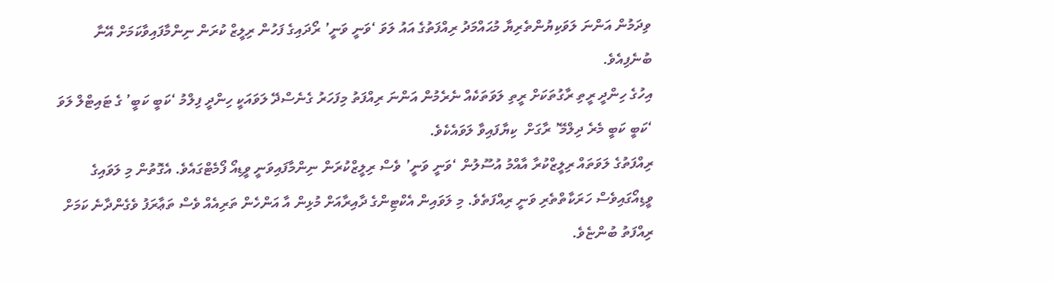ވިދަމުން އަންނަ ލަވަކިޔުންތެރިޔާ މުޙައްމަދު ރިއްފަތުގެ އައު ލަވަ ‘ވަނީ ވަނީ’ ރޯދައިގެ ފަހުން ރިލީޒް ކުރަން ނިންމާފައިވާކަމަށް އޭނާ ބުނެފިއެވެ.
އިހުގެ ހިންދީ ރީތި ރާގުތަކަށް ރީތި ލަވަތަކެއް ނެރެމުން އަންނަ ރިއްފަތު މިފަހަރު ގެނެސްދޭ ލަވައަކީ ހިންދީ ފިލްމު ‘ކަބީ ކަބީ’ ގެ ޓައިޓްލް ލަވަ ‘ކަބީ ކަބީ މެރެ ދިލްމޭ’ ރާގަށް  ކިޔާފައިވާ ލަވައެކެވެ.
ރިއްފަތުގެ ލަވަތައް ރިލީޒްކުރާ އާއްމު އުސޫލުން ‘ވަނީ ވަނީ’ ވެސް ރިލީޒްކުރަން ނިންމާފައިވަނީ ވީޑިއޯ ފޯމެޓްގައެވެ. އެގޮތުން މި ލަވައިގެ ވީޑިއޯގައިވެސް ހަރަކާތްތެރި ވަނީ ރިއްފަތެވެ. މި ލަވައިން އެކްޓިންގެ ދާއިރާއަށް މުޅިން އާ އަންހެން ތަރިއެއް ވެސް ތަޢާރަފު ވެގެންދާނެ ކަމަށް ރިއްފަތު ބުންޏެވެ.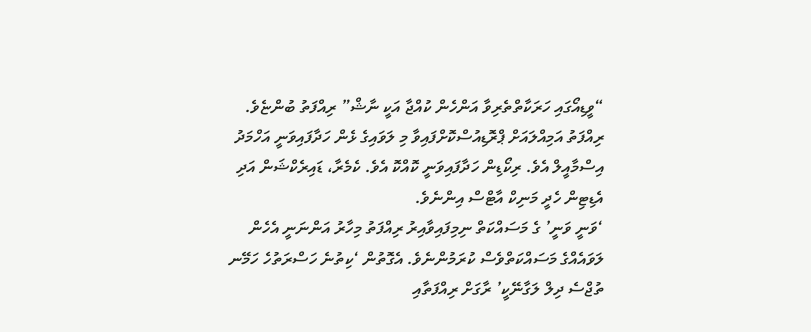“ވީޑިއޯގައި ހަރަކާތްތެރިވާ އަންހެން ކުއްޖާ އަކީ ނާޝް” ރިއްފަތު ބުންޏެވެ. ރިއްފަތު އަމިއްލައަށް ޕްރޮޑިއުސްކޮށްފައިވާ މި ލަވައިގެ ޅެން ހަދާފައިވަނީ އަހްމަދު އިސްމާއީލް އެވެ. ރިކޯޑިން ހަދާފައިވަނީ ކޮއްކޮ އެވެ. ކެމެރާ، ޑައިރެކްޝަން އަދި އެޑިޓިން ހެދީ މަނިކް އާޓްސް އިންނެވެ.
‘ވަނީ ވަނީ’ ގެ މަސައްކަތް ނިމިފައިވާއިރު ރިއްފަތު މިހާރު އަންނަނީ އެހެން ލަވައެއްގެ މަސައްކަތްވެސް ކުރަމުންނެވެ. އެގޮތުން ‘ކިތުނެ ހަސްރަތުހެ ހަމޭނ ތުޖްސެ ދިލް ލަގާނޭކީ’ ރާގަށް ރިއްފަތާއި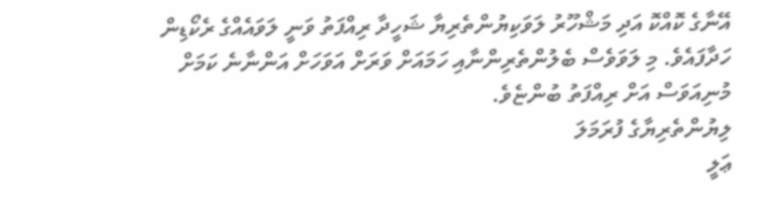އޭނާގެ ކޮއްކޮ އަދި މަޝްހޫރު ލަވަކިޔުންތެރިޔާ ޝަހީދާ ރިއްފަތު ވަނީ ލަވައެއްގެ ރެކޯޑިން ހަދާފައެވެ. މި ލަވަވެސް ބެލުންތެރިންނާއި ހަމައަށް ވަރަށް އަވަހަށް އަންނާނެ ކަމަށް މުނިއަވަސް އަށް ރިއްފަތު ބުންޏެވެ.
ލިޔުންތެރިޔާގެ ފުރަމަލަ
ޢަލީ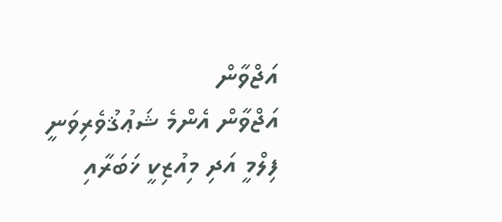އަޖްވާން
އަޖްވާން އެންމެ ޝަޢުޤުވެރިވަނީ ފިލްމީ އަދި މިއުޒިކީ ޚަބަރާއި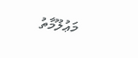މަޢުލޫމާތު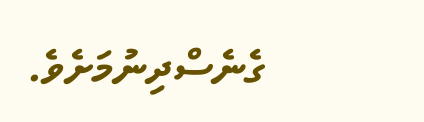ގެނެސްދިނުމަށެވެ.